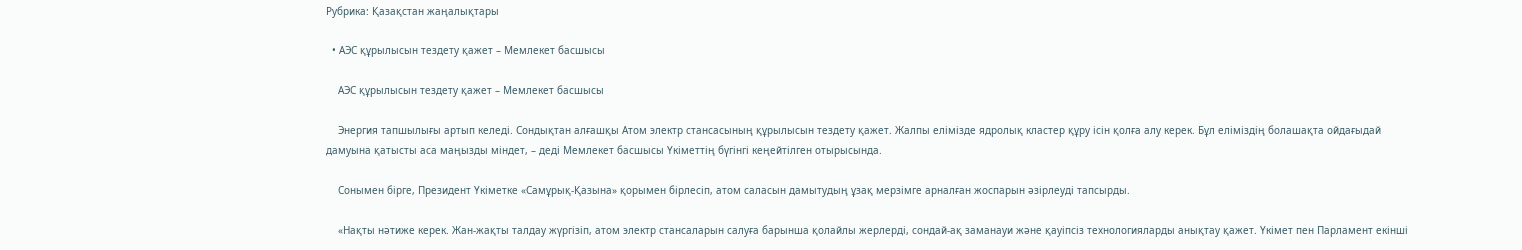Рубрика: Қазақстан жаңалықтары

  • АЭС құрылысын тездету қажет – Мемлекет басшысы

    АЭС құрылысын тездету қажет – Мемлекет басшысы

    Энергия тапшылығы артып келеді. Сондықтан алғашқы Атом электр стансасының құрылысын тездету қажет. Жалпы елімізде ядролық кластер құру ісін қолға алу керек. Бұл еліміздің болашақта ойдағыдай дамуына қатысты аса маңызды міндет, – деді Мемлекет басшысы Үкіметтің бүгінгі кеңейтілген отырысында.

    Сонымен бірге, Президент Үкіметке «Самұрық-Қазына» қорымен бірлесіп, атом саласын дамытудың ұзақ мерзімге арналған жоспарын әзірлеуді тапсырды.

    «Нақты нәтиже керек. Жан-жақты талдау жүргізіп, атом электр стансаларын салуға барынша қолайлы жерлерді, сондай-ақ заманауи және қауіпсіз технологияларды анықтау қажет. Үкімет пен Парламент екінші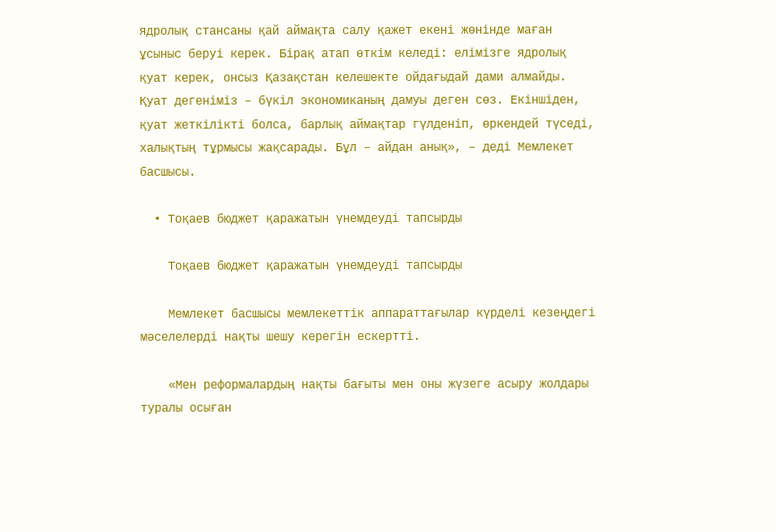ядролық стансаны қай аймақта салу қажет екені жөнінде маған ұсыныс беруі керек. Бірақ атап өткім келеді: елімізге ядролық қуат керек, онсыз Қазақстан келешекте ойдағыдай дами алмайды. Қуат дегеніміз – бүкіл экономиканың дамуы деген сөз. Екіншіден, қуат жеткілікті болса, барлық аймақтар гүлденіп, өркендей түседі, халықтың тұрмысы жақсарады. Бұл – айдан анық», – деді Мемлекет басшысы.

  • Тоқаев бюджет қаражатын үнемдеуді тапсырды

    Тоқаев бюджет қаражатын үнемдеуді тапсырды

    Мемлекет басшысы мемлекеттік аппараттағылар күрделі кезеңдегі мәселелерді нақты шешу керегін ескертті.

    «Мен реформалардың нақты бағыты мен оны жүзеге асыру жолдары туралы осыған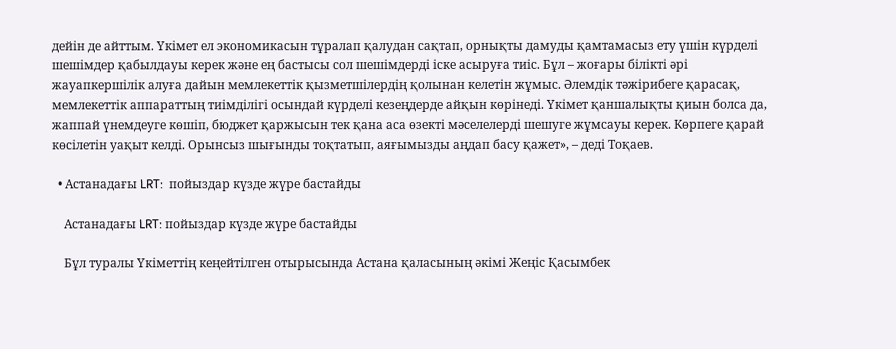дейін де айттым. Үкімет ел экономикасын тұралап қалудан сақтап, орнықты дамуды қамтамасыз ету үшін күрделі шешімдер қабылдауы керек және ең бастысы сол шешімдерді іске асыруға тиіс. Бұл – жоғары білікті әрі жауапкершілік алуға дайын мемлекеттік қызметшілердің қолынан келетін жұмыс. Әлемдік тәжірибеге қарасақ, мемлекеттік аппараттың тиімділігі осындай күрделі кезеңдерде айқын көрінеді. Үкімет қаншалықты қиын болса да, жаппай үнемдеуге көшіп, бюджет қаржысын тек қана аса өзекті мәселелерді шешуге жұмсауы керек. Көрпеге қарай көсілетін уақыт келді. Орынсыз шығынды тоқтатып, аяғымызды аңдап басу қажет», – деді Тоқаев.

  • Астанадағы LRT:  пойыздар күзде жүре бастайды

    Астанадағы LRT: пойыздар күзде жүре бастайды

    Бұл туралы Үкіметтің кеңейтілген отырысында Астана қаласының әкімі Жеңіс Қасымбек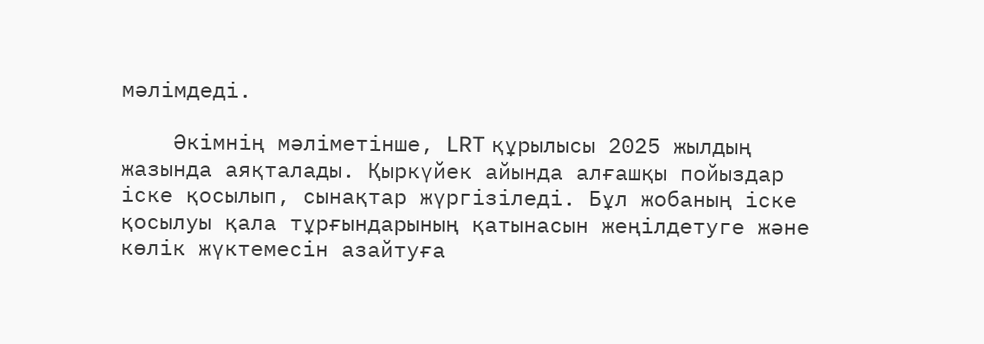мәлімдеді.

    Әкімнің мәліметінше, LRT құрылысы 2025 жылдың жазында аяқталады. Қыркүйек айында алғашқы пойыздар іске қосылып, сынақтар жүргізіледі. Бұл жобаның іске қосылуы қала тұрғындарының қатынасын жеңілдетуге және көлік жүктемесін азайтуға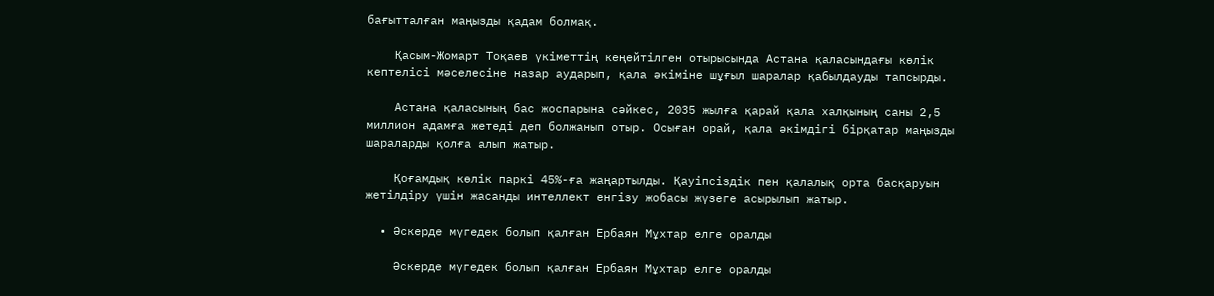бағытталған маңызды қадам болмақ.

    Қасым-Жомарт Тоқаев үкіметтің кеңейтілген отырысында Астана қаласындағы көлік кептелісі мәселесіне назар аударып, қала әкіміне шұғыл шаралар қабылдауды тапсырды.

    Астана қаласының бас жоспарына сәйкес, 2035 жылға қарай қала халқының саны 2,5 миллион адамға жетеді деп болжанып отыр. Осыған орай, қала әкімдігі бірқатар маңызды шараларды қолға алып жатыр.

    Қоғамдық көлік паркі 45%-ға жаңартылды. Қауіпсіздік пен қалалық орта басқаруын жетілдіру үшін жасанды интеллект енгізу жобасы жүзеге асырылып жатыр.

  • Әскерде мүгедек болып қалған Ербаян Мұхтар елге оралды

    Әскерде мүгедек болып қалған Ербаян Мұхтар елге оралды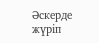Әскерде жүріп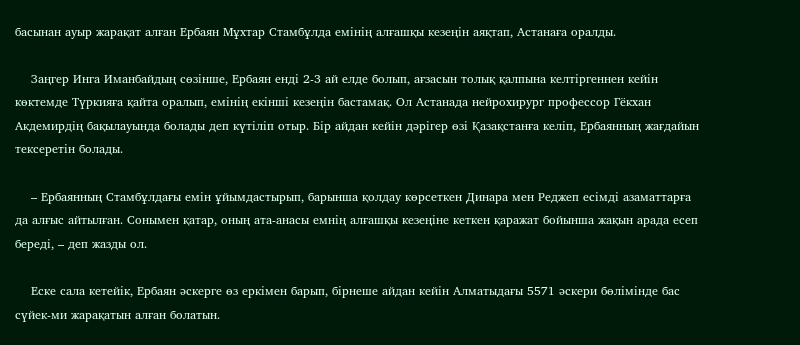басынан ауыр жарақат алған Ербаян Мұхтар Стамбұлда емінің алғашқы кезеңін аяқтап, Астанаға оралды.

    Заңгер Инга Иманбайдың сөзінше, Ербаян енді 2-3 ай елде болып, ағзасын толық қалпына келтіргеннен кейін көктемде Түркияға қайта оралып, емінің екінші кезеңін бастамақ. Ол Астанада нейрохирург профессор Гёкхан Акдемирдің бақылауында болады деп күтіліп отыр. Бір айдан кейін дәрігер өзі Қазақстанға келіп, Ербаянның жағдайын тексеретін болады.

    – Ербаянның Стамбұлдағы емін ұйымдастырып, барынша қолдау көрсеткен Динара мен Реджеп есімді азаматтарға да алғыс айтылған. Сонымен қатар, оның ата-анасы емнің алғашқы кезеңіне кеткен қаражат бойынша жақын арада есеп береді, – деп жазды ол.

    Еске сала кетейік, Ербаян әскерге өз еркімен барып, бірнеше айдан кейін Алматыдағы 5571 әскери бөлімінде бас сүйек-ми жарақатын алған болатын.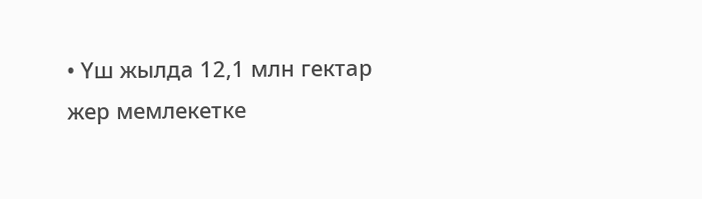• Үш жылда 12,1 млн гектар жер мемлекетке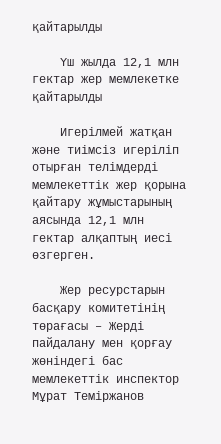қайтарылды

    Үш жылда 12,1 млн гектар жер мемлекетке қайтарылды

    Игерілмей жатқан және тиімсіз игеріліп отырған телімдерді мемлекеттік жер қорына қайтару жұмыстарының аясында 12,1 млн гектар алқаптың иесі өзгерген.

    Жер ресурстарын басқару комитетінің төрағасы – Жерді пайдалану мен қорғау жөніндегі бас мемлекеттік инспектор Мұрат Теміржанов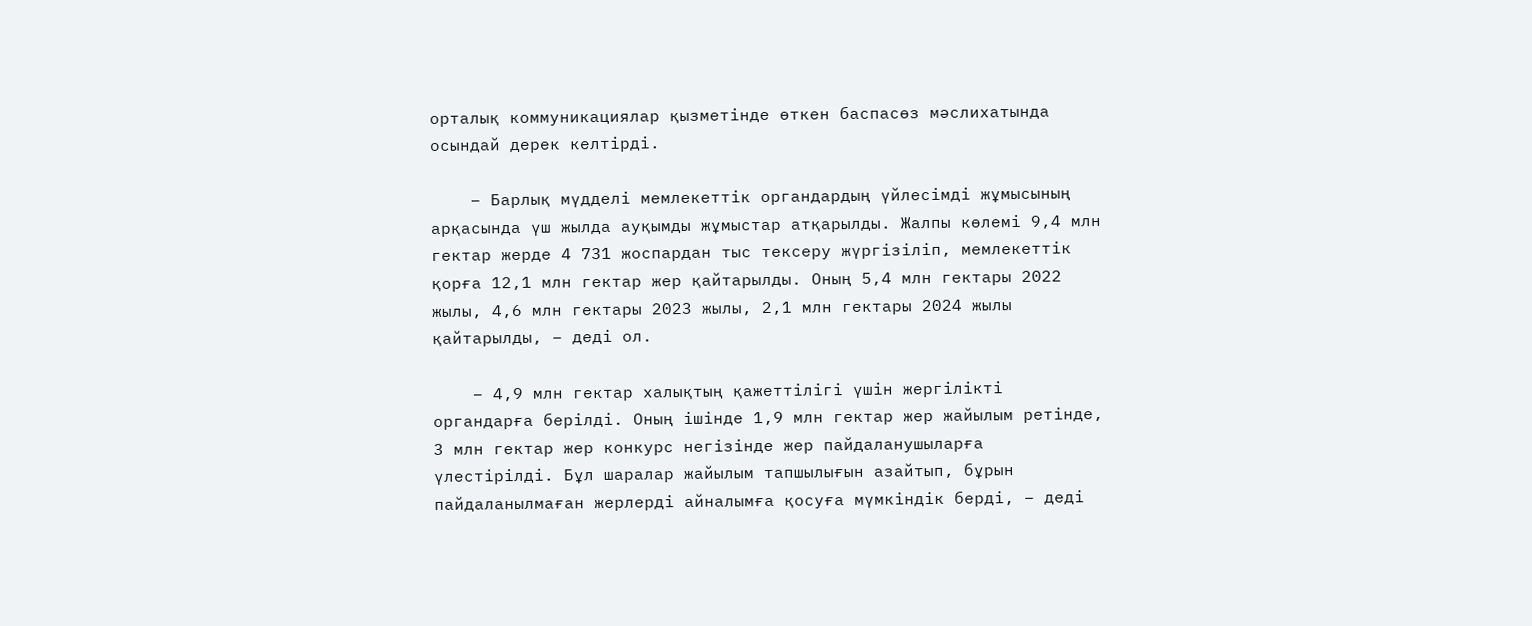орталық коммуникациялар қызметінде өткен баспасөз мәслихатында осындай дерек келтірді.

    – Барлық мүдделі мемлекеттік органдардың үйлесімді жұмысының арқасында үш жылда ауқымды жұмыстар атқарылды. Жалпы көлемі 9,4 млн гектар жерде 4 731 жоспардан тыс тексеру жүргізіліп, мемлекеттік қорға 12,1 млн гектар жер қайтарылды. Оның 5,4 млн гектары 2022 жылы, 4,6 млн гектары 2023 жылы, 2,1 млн гектары 2024 жылы қайтарылды, – деді ол.

    – 4,9 млн гектар халықтың қажеттілігі үшін жергілікті органдарға берілді. Оның ішінде 1,9 млн гектар жер жайылым ретінде, 3 млн гектар жер конкурс негізінде жер пайдаланушыларға үлестірілді. Бұл шаралар жайылым тапшылығын азайтып, бұрын пайдаланылмаған жерлерді айналымға қосуға мүмкіндік берді, – деді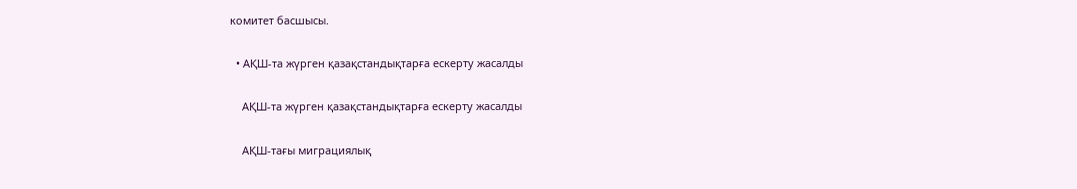комитет басшысы.

  • АҚШ-та жүрген қазақстандықтарға ескерту жасалды

    АҚШ-та жүрген қазақстандықтарға ескерту жасалды

    АҚШ-тағы миграциялық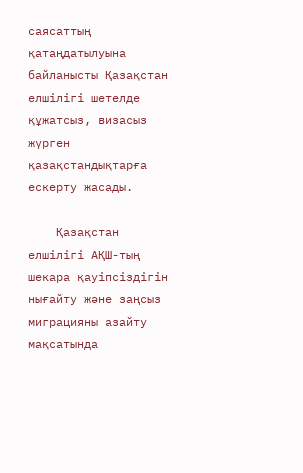саясаттың қатаңдатылуына байланысты Қазақстан елшілігі шетелде құжатсыз, визасыз жүрген қазақстандықтарға ескерту жасады.

    Қазақстан елшілігі АҚШ-тың шекара қауіпсіздігін нығайту және заңсыз миграцияны азайту мақсатында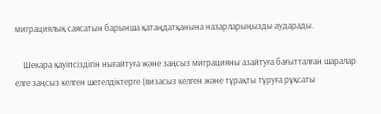миграциялық саясатын барынша қатаңдатқанына назарларыңызды аударады.

    Шекара қауіпсіздігін нығайтуға және заңсыз миграцияны азайтуға бағытталған шаралар елге заңсыз келген шетелдіктерге (визасыз келген және тұрақты тұруға рұқсаты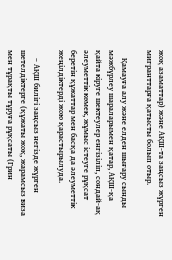жоқ азаматтар) және АҚШ-та заңсыз жүрген мигранттарға қатысты болып отыр.

    Қамауға алу және елден шығару сынды мәжбүрлеу шараларымен қатар, АҚШ-қа қайта кіруге шектеулер енгізіліп, сондай-ақ әлеуметтік көмек, жұмыс істеуге рұқсат беретін құжаттар мен басқа да әлеуметтік жеңілдіктерді жою қарастырылуда.

    – АҚШ билігі заңсыз негізде жүрген шетелдіктерге (құжаты жоқ, жарамсыз виза мен тұрақты тұруға рұқсаты (Грин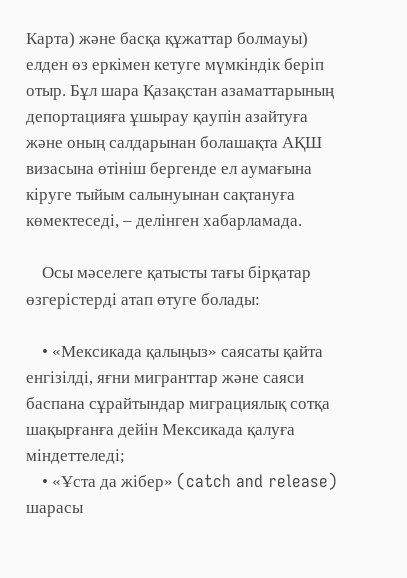Карта) және басқа құжаттар болмауы) елден өз еркімен кетуге мүмкіндік беріп отыр. Бұл шара Қазақстан азаматтарының депортацияға ұшырау қаупін азайтуға және оның салдарынан болашақта АҚШ визасына өтініш бергенде ел аумағына кіруге тыйым салынуынан сақтануға көмектеседі, – делінген хабарламада.

    Осы мәселеге қатысты тағы бірқатар өзгерістерді атап өтуге болады:

    • «Мексикада қалыңыз» саясаты қайта енгізілді, яғни мигранттар және саяси баспана сұрайтындар миграциялық сотқа шақырғанға дейін Мексикада қалуға міндеттеледі;
    • «Ұста да жібер» (catch and release) шарасы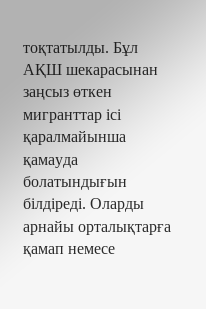тоқтатылды. Бұл АҚШ шекарасынан заңсыз өткен мигранттар ісі қаралмайынша қамауда болатындығын білдіреді. Оларды арнайы орталықтарға қамап немесе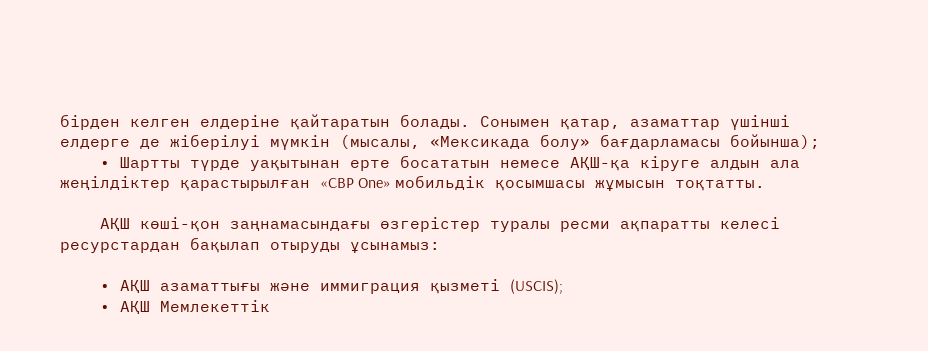бірден келген елдеріне қайтаратын болады. Сонымен қатар, азаматтар үшінші елдерге де жіберілуі мүмкін (мысалы, «Мексикада болу» бағдарламасы бойынша);
    • Шартты түрде уақытынан ерте босататын немесе АҚШ-қа кіруге алдын ала жеңілдіктер қарастырылған «CBP One» мобильдік қосымшасы жұмысын тоқтатты.

    АҚШ көші-қон заңнамасындағы өзгерістер туралы ресми ақпаратты келесі ресурстардан бақылап отыруды ұсынамыз:

    • АҚШ азаматтығы және иммиграция қызметі (USCIS);
    • АҚШ Мемлекеттік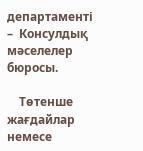департаменті –  Консулдық мәселелер бюросы.

    Төтенше жағдайлар немесе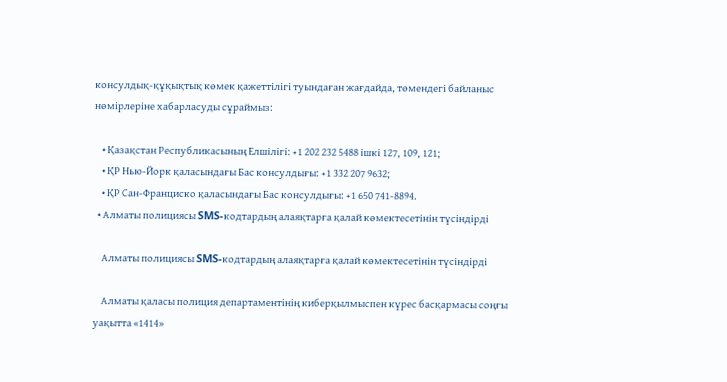консулдық-құқықтық көмек қажеттілігі туындаған жағдайда, төмендегі байланыс нөмірлеріне хабарласуды сұраймыз:

    • Қазақстан Республикасының Елшілігі: +1 202 232 5488 ішкі 127, 109, 121;
    • ҚР Нью-Йорк қаласындағы Бас консулдығы: +1 332 207 9632;
    • ҚР Сан-Франциско қаласындағы Бас консулдығы: +1 650 741-8894.
  • Алматы полициясы SMS-кодтардың алаяқтарға қалай көмектесетінін түсіндірді

    Алматы полициясы SMS-кодтардың алаяқтарға қалай көмектесетінін түсіндірді

    Алматы қаласы полиция департаментінің киберқылмыспен күрес басқармасы соңғы уақытта «1414»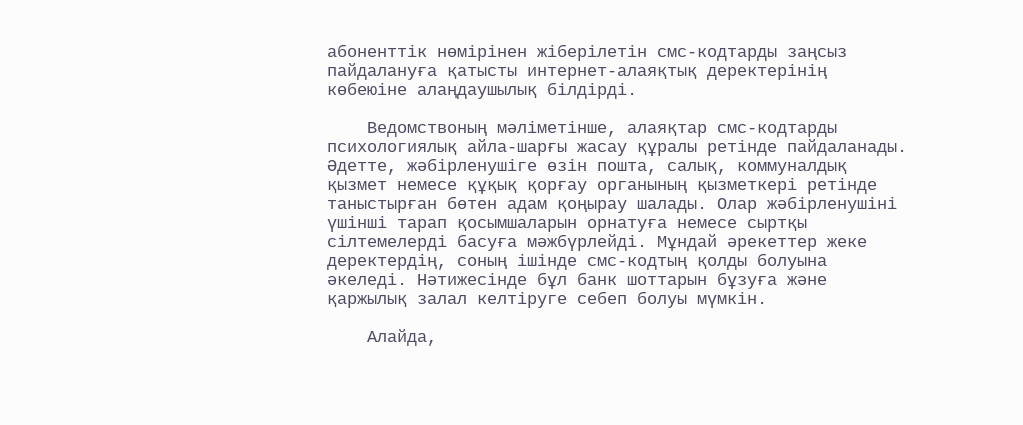абоненттік нөмірінен жіберілетін смс-кодтарды заңсыз пайдалануға қатысты интернет-алаяқтық деректерінің көбеюіне алаңдаушылық білдірді.

    Ведомствоның мәліметінше, алаяқтар смс-кодтарды психологиялық айла-шарғы жасау құралы ретінде пайдаланады. Әдетте, жәбірленушіге өзін пошта, салық, коммуналдық қызмет немесе құқық қорғау органының қызметкері ретінде таныстырған бөтен адам қоңырау шалады. Олар жәбірленушіні үшінші тарап қосымшаларын орнатуға немесе сыртқы сілтемелерді басуға мәжбүрлейді. Мұндай әрекеттер жеке деректердің, соның ішінде смс-кодтың қолды болуына әкеледі. Нәтижесінде бұл банк шоттарын бұзуға және қаржылық залал келтіруге себеп болуы мүмкін.

    Алайда,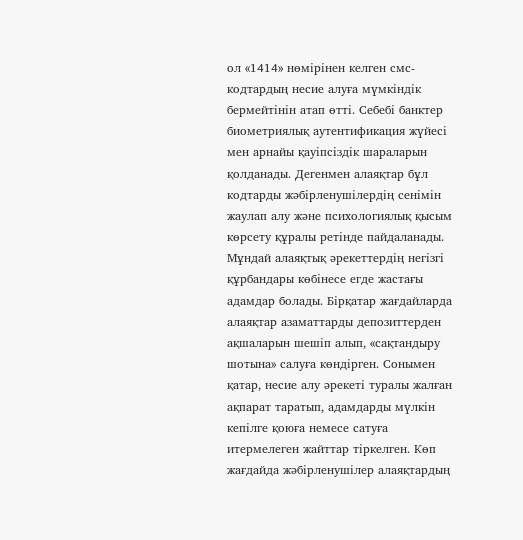ол «1414» нөмірінен келген смс-кодтардың несие алуға мүмкіндік бермейтінін атап өтті. Себебі банктер биометриялық аутентификация жүйесі мен арнайы қауіпсіздік шараларын қолданады. Дегенмен алаяқтар бұл кодтарды жәбірленушілердің сенімін жаулап алу және психологиялық қысым көрсету құралы ретінде пайдаланады. Мұндай алаяқтық әрекеттердің негізгі құрбандары көбінесе егде жастағы адамдар болады. Бірқатар жағдайларда алаяқтар азаматтарды депозиттерден ақшаларын шешіп алып, «сақтандыру шотына» салуға көндірген. Сонымен қатар, несие алу әрекеті туралы жалған ақпарат таратып, адамдарды мүлкін кепілге қоюға немесе сатуға итермелеген жайттар тіркелген. Көп жағдайда жәбірленушілер алаяқтардың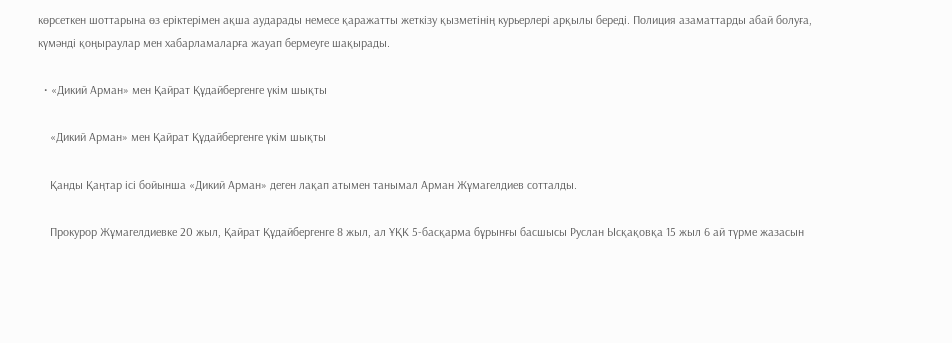көрсеткен шоттарына өз еріктерімен ақша аударады немесе қаражатты жеткізу қызметінің курьерлері арқылы береді. Полиция азаматтарды абай болуға, күмәнді қоңыраулар мен хабарламаларға жауап бермеуге шақырады.

  • «Дикий Арман» мен Қайрат Құдайбергенге үкім шықты

    «Дикий Арман» мен Қайрат Құдайбергенге үкім шықты

    Қанды Қаңтар ісі бойынша «Дикий Арман» деген лақап атымен танымал Арман Жұмагелдиев сотталды.

    Прокурор Жұмагелдиевке 20 жыл, Қайрат Құдайбергенге 8 жыл, ал ҰҚК 5-басқарма бұрынғы басшысы Руслан Ысқақовқа 15 жыл 6 ай түрме жазасын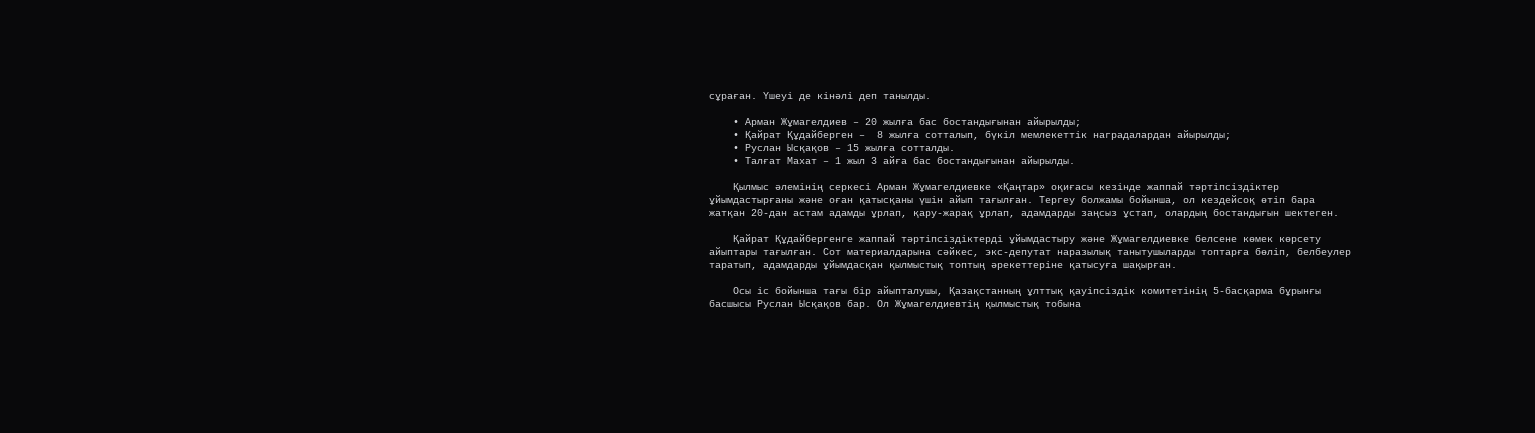сұраған. Үшеуі де кінәлі деп танылды.

    • Арман Жұмагелдиев – 20 жылға бас бостандығынан айырылды;
    • Қайрат Құдайберген –  8 жылға сотталып, бүкіл мемлекеттік наградалардан айырылды;
    • Руслан Ысқақов – 15 жылға сотталды.
    • Талғат Махат – 1 жыл 3 айға бас бостандығынан айырылды.

    Қылмыс әлемінің серкесі Арман Жұмагелдиевке «Қаңтар» оқиғасы кезінде жаппай тәртіпсіздіктер ұйымдастырғаны және оған қатысқаны үшін айып тағылған. Тергеу болжамы бойынша, ол кездейсоқ өтіп бара жатқан 20-дан астам адамды ұрлап, қару-жарақ ұрлап, адамдарды заңсыз ұстап, олардың бостандығын шектеген.

    Қайрат Құдайбергенге жаппай тәртіпсіздіктерді ұйымдастыру және Жұмагелдиевке белсене көмек көрсету айыптары тағылған. Сот материалдарына сәйкес, экс-депутат наразылық танытушыларды топтарға бөліп, белбеулер таратып, адамдарды ұйымдасқан қылмыстық топтың әрекеттеріне қатысуға шақырған.

    Осы іс бойынша тағы бір айыпталушы, Қазақстанның ұлттық қауіпсіздік комитетінің 5-басқарма бұрынғы басшысы Руслан Ысқақов бар. Ол Жұмагелдиевтің қылмыстық тобына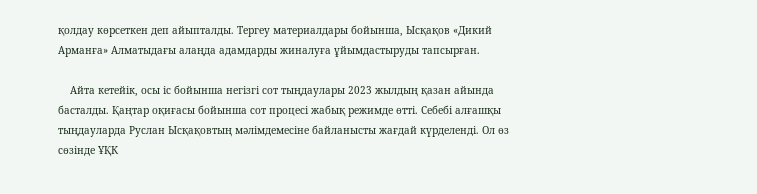қолдау көрсеткен деп айыпталды. Тергеу материалдары бойынша, Ысқақов «Дикий Арманға» Алматыдағы алаңда адамдарды жиналуға ұйымдастыруды тапсырған.

    Айта кетейік, осы іс бойынша негізгі сот тыңдаулары 2023 жылдың қазан айында басталды. Қаңтар оқиғасы бойынша сот процесі жабық режимде өтті. Себебі алғашқы тыңдауларда Руслан Ысқақовтың мәлімдемесіне байланысты жағдай күрделенді. Ол өз сөзінде ҰҚК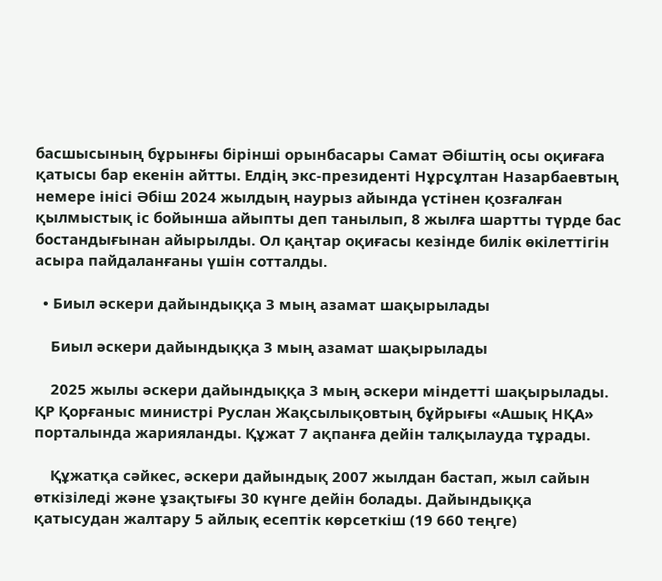басшысының бұрынғы бірінші орынбасары Самат Әбіштің осы оқиғаға қатысы бар екенін айтты. Елдің экс-президенті Нұрсұлтан Назарбаевтың немере інісі Әбіш 2024 жылдың наурыз айында үстінен қозғалған қылмыстық іс бойынша айыпты деп танылып, 8 жылға шартты түрде бас бостандығынан айырылды. Ол қаңтар оқиғасы кезінде билік өкілеттігін асыра пайдаланғаны үшін сотталды.

  • Биыл әскери дайындыққа 3 мың азамат шақырылады

    Биыл әскери дайындыққа 3 мың азамат шақырылады

    2025 жылы әскери дайындыққа 3 мың әскери міндетті шақырылады. ҚР Қорғаныс министрі Руслан Жақсылықовтың бұйрығы «Ашық НҚА» порталында жарияланды. Құжат 7 ақпанға дейін талқылауда тұрады.

    Құжатқа сәйкес, әскери дайындық 2007 жылдан бастап, жыл сайын өткізіледі және ұзақтығы 30 күнге дейін болады. Дайындыққа қатысудан жалтару 5 айлық есептік көрсеткіш (19 660 теңге)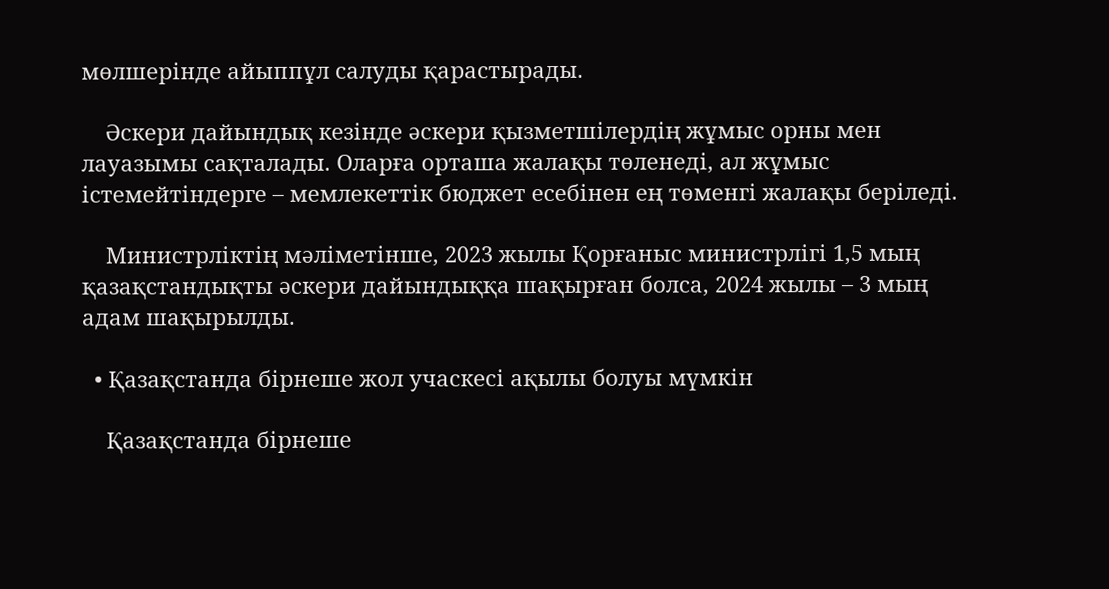мөлшерінде айыппұл салуды қарастырады.

    Әскери дайындық кезінде әскери қызметшілердің жұмыс орны мен лауазымы сақталады. Оларға орташа жалақы төленеді, ал жұмыс істемейтіндерге – мемлекеттік бюджет есебінен ең төменгі жалақы беріледі.

    Министрліктің мәліметінше, 2023 жылы Қорғаныс министрлігі 1,5 мың қазақстандықты әскери дайындыққа шақырған болса, 2024 жылы – 3 мың адам шақырылды.

  • Қазақстанда бірнеше жол учаскесі ақылы болуы мүмкін

    Қазақстанда бірнеше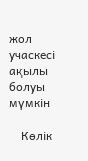жол учаскесі ақылы болуы мүмкін

    Көлік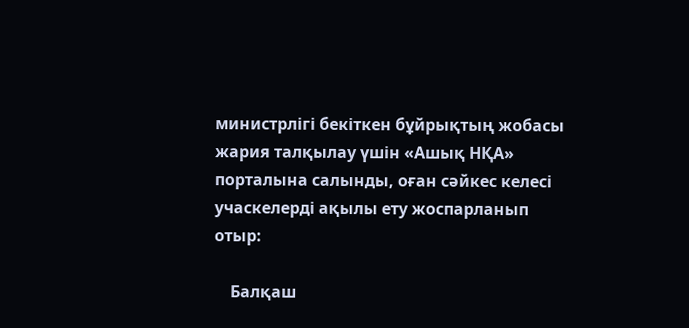министрлігі бекіткен бұйрықтың жобасы жария талқылау үшін «Ашық НҚА» порталына салынды, оған сәйкес келесі учаскелерді ақылы ету жоспарланып отыр:

    Балқаш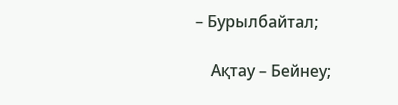– Бурылбайтал;

    Ақтау – Бейнеу;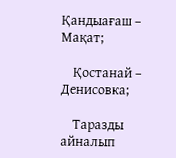Қандыағаш – Мақат;

    Қостанай – Денисовка;

    Таразды айналып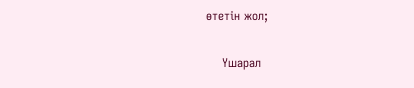өтетін жол;

    Үшарал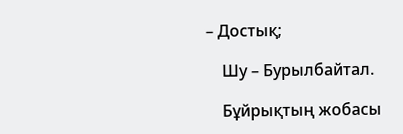– Достық;

    Шу – Бурылбайтал.

    Бұйрықтың жобасы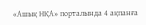«Ашық НҚА» порталында 4 ақпанға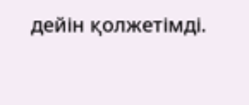дейін қолжетімді.